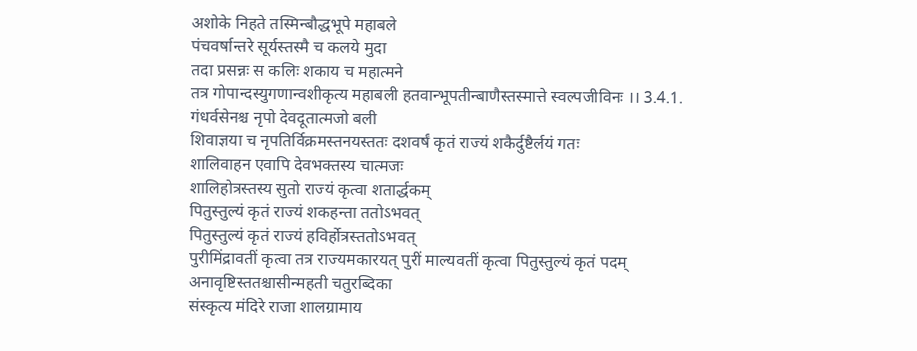अशोके निहते तस्मिन्बौद्धभूपे महाबले
पंचवर्षान्तरे सूर्यस्तस्मै च कलये मुदा
तदा प्रसन्नः स कलिः शकाय च महात्मने
तत्र गोपान्दस्युगणान्वशीकृत्य महाबली हतवान्भूपतीन्बाणैस्तस्मात्ते स्वल्पजीविनः ।। 3.4.1.
गंधर्वसेनश्च नृपो देवदूतात्मजो बली
शिवाज्ञया च नृपतिर्विक्रमस्तनयस्ततः दशवर्षं कृतं राज्यं शकैर्दुष्टैर्लयं गतः
शालिवाहन एवापि देवभक्तस्य चात्मजः
शालिहोत्रस्तस्य सुतो राज्यं कृत्वा शतार्द्धकम्
पितुस्तुल्यं कृतं राज्यं शकहन्ता ततोऽभवत्
पितुस्तुल्यं कृतं राज्यं हविर्होत्रस्ततोऽभवत्
पुरीमिंद्रावतीं कृत्वा तत्र राज्यमकारयत् पुरीं माल्यवतीं कृत्वा पितुस्तुल्यं कृतं पदम्
अनावृष्टिस्ततश्चासीन्महती चतुरब्दिका
संस्कृत्य मंदिरे राजा शालग्रामाय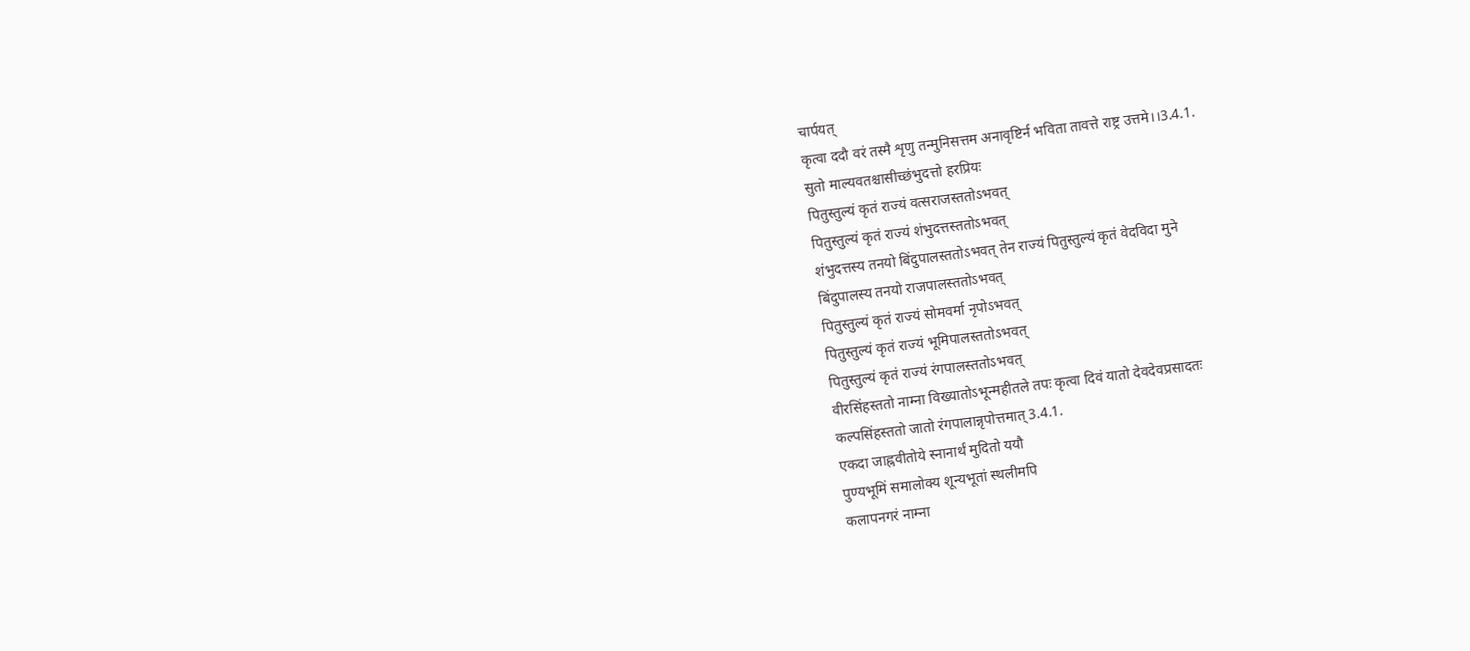चार्पयत्
कृत्वा ददौ वरं तस्मै शृणु तन्मुनिसत्तम अनावृष्टिर्न भविता तावत्ते राष्ट्र उत्तमे।।3.4.1.
सुतो माल्यवतश्चासीच्छंभुदत्तो हरप्रियः
पितुस्तुल्यं कृतं राज्यं वत्सराजस्ततोऽभवत्
पितुस्तुल्यं कृतं राज्यं शंभुदत्तस्ततोऽभवत्
शंभुदत्तस्य तनयो बिंदुपालस्ततोऽभवत् तेन राज्यं पितुस्तुल्यं कृतं वेदविदा मुने
बिंदुपालस्य तनयो राजपालस्ततोऽभवत्
पितुस्तुल्यं कृतं राज्यं सोमवर्मा नृपोऽभवत्
पितुस्तुल्यं कृतं राज्यं भूमिपालस्ततोऽभवत्
पितुस्तुल्यं कृतं राज्यं रंगपालस्ततोऽभवत्
वीरसिंहस्ततो नाम्ना विख्यातोऽभून्महीतले तपः कृत्वा दिवं यातो देवदेवप्रसादतः
कल्पसिंहस्ततो जातो रंगपालान्नृपोत्तमात् 3.4.1.
एकदा जाह्नवीतोये स्नानार्थं मुदितो ययौ
पुण्यभूमिं समालोक्य शून्यभूतां स्थलीमपि
कलापनगरं नाम्ना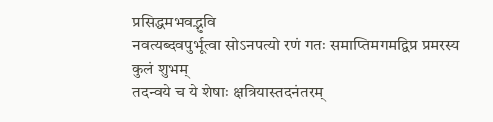प्रसिद्धमभवद्भुवि
नवत्यब्दवपुर्भूत्वा सोऽनपत्यो रणं गतः समाप्तिमगमद्विप्र प्रमरस्य कुलं शुभम्
तदन्वये च ये शेषाः क्षत्रियास्तदनंतरम्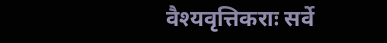वैश्यवृत्तिकराः सर्वे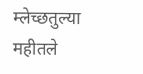म्लेच्छतुल्या महीतले